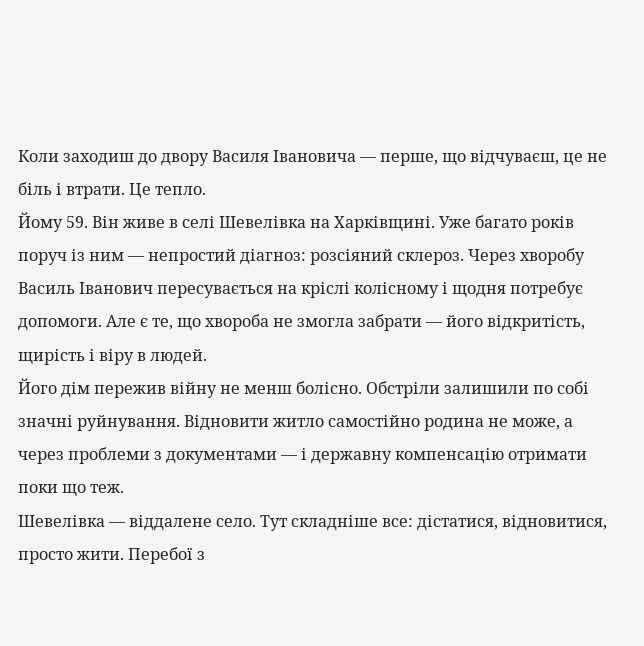Коли заходиш до двору Василя Івановича — перше, що відчуваєш, це не біль і втрати. Це тепло.
Йому 59. Він живе в селі Шевелівка на Харківщині. Уже багато років поруч із ним — непростий діагноз: розсіяний склероз. Через хворобу Василь Іванович пересувається на кріслі колісному і щодня потребує допомоги. Але є те, що хвороба не змогла забрати — його відкритість, щирість і віру в людей.
Його дім пережив війну не менш болісно. Обстріли залишили по собі значні руйнування. Відновити житло самостійно родина не може, а через проблеми з документами — і державну компенсацію отримати поки що теж.
Шевелівка — віддалене село. Тут складніше все: дістатися, відновитися, просто жити. Перебої з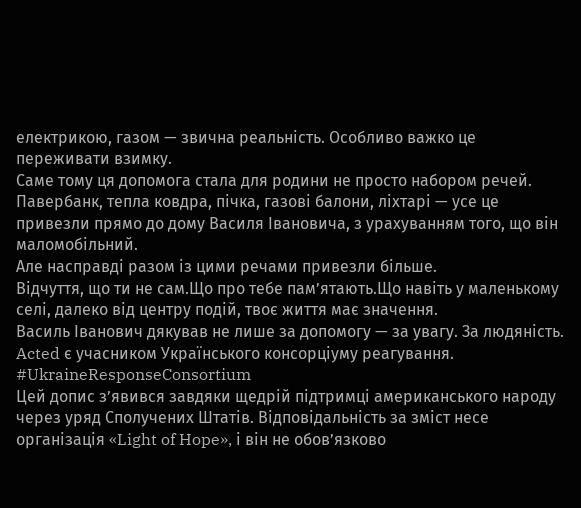електрикою, газом — звична реальність. Особливо важко це переживати взимку.
Саме тому ця допомога стала для родини не просто набором речей.
Павербанк, тепла ковдра, пічка, газові балони, ліхтарі — усе це привезли прямо до дому Василя Івановича, з урахуванням того, що він маломобільний.
Але насправді разом із цими речами привезли більше.
Відчуття, що ти не сам.Що про тебе пам’ятають.Що навіть у маленькому селі, далеко від центру подій, твоє життя має значення.
Василь Іванович дякував не лише за допомогу — за увагу. За людяність.
Acted є учасником Українського консорціуму реагування. #UkraineResponseConsortium
Цей допис з’явився завдяки щедрій підтримці американського народу через уряд Сполучених Штатів. Відповідальність за зміст несе організація «Light of Hope», і він не обов’язково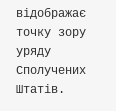відображає точку зору уряду Сполучених Штатів.